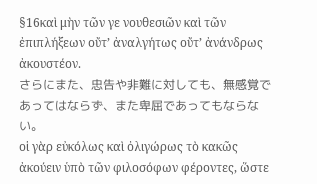§16καὶ μὴν τῶν γε νουθεσιῶν καὶ τῶν ἐπιπλήξεων οὔτʼ ἀναλγήτως οὔτʼ ἀνάνδρως ἀκουστέον.
さらにまた、忠告や非難に対しても、無感覚であってはならず、また卑屈であってもならない。
οἱ γὰρ εὐκόλως καὶ ὀλιγώρως τὸ κακῶς ἀκούειν ὑπὸ τῶν φιλοσόφων φέροντες, ὥστε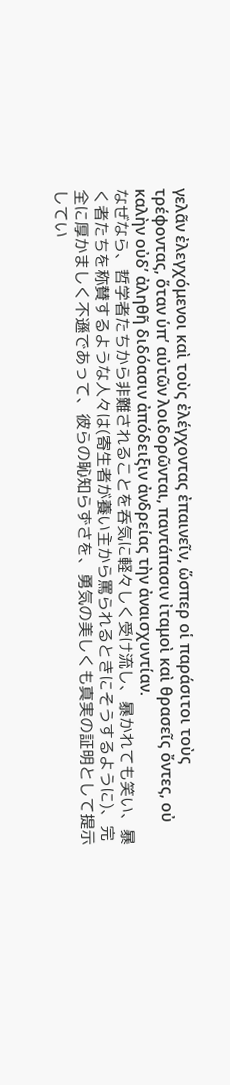γελᾶν ἐλεγχόμενοι καὶ τοὺς ἐλέγχοντας ἐπαινεῖν, ὥσπερ οἱ παράσιτοι τοὺς τρέφοντας, ὅταν ὑπʼ αὐτῶν λοιδορῶνται, παντάπασιν ἰταμοὶ καὶ θρασεῖς ὄντες, οὐ καλὴν οὐδʼ ἀληθῆ διδόασιν ἀπόδειξιν ἀνδρείας τὴν ἀναισχυντίαν.
なぜなら、哲学者たちから非難されることを呑気に軽々しく受け流し、暴かれても笑い、暴く者たちを称賛するような人々は(寄生者が養い主から罵られるときにそうするように)、完全に厚かましく不遜であって、彼らの恥知らずさを、勇気の美しくも真実の証明として提示してい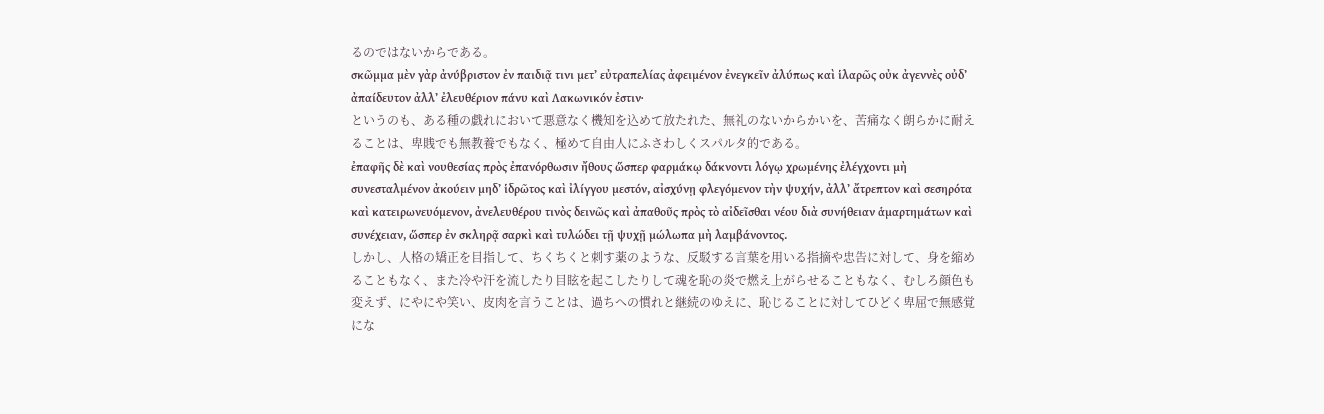るのではないからである。
σκῶμμα μὲν γὰρ ἀνύβριστον ἐν παιδιᾷ τινι μετʼ εὐτραπελίας ἀφειμένον ἐνεγκεῖν ἀλύπως καὶ ἱλαρῶς οὐκ ἀγεννὲς οὐδʼ ἀπαίδευτον ἀλλʼ ἐλευθέριον πάνυ καὶ Λακωνικόν ἐστιν·
というのも、ある種の戯れにおいて悪意なく機知を込めて放たれた、無礼のないからかいを、苦痛なく朗らかに耐えることは、卑賎でも無教養でもなく、極めて自由人にふさわしくスパルタ的である。
ἐπαφῆς δὲ καὶ νουθεσίας πρὸς ἐπανόρθωσιν ἤθους ὥσπερ φαρμάκῳ δάκνοντι λόγῳ χρωμένης ἐλέγχοντι μὴ συνεσταλμένον ἀκούειν μηδʼ ἱδρῶτος καὶ ἰλίγγου μεστόν, αἰσχύνῃ φλεγόμενον τὴν ψυχήν, ἀλλʼ ἄτρεπτον καὶ σεσηρότα καὶ κατειρωνευόμενον, ἀνελευθέρου τινὸς δεινῶς καὶ ἀπαθοῦς πρὸς τὸ αἰδεῖσθαι νέου διὰ συνήθειαν ἁμαρτημάτων καὶ συνέχειαν, ὥσπερ ἐν σκληρᾷ σαρκὶ καὶ τυλώδει τῇ ψυχῇ μώλωπα μὴ λαμβάνοντος.
しかし、人格の矯正を目指して、ちくちくと刺す薬のような、反駁する言葉を用いる指摘や忠告に対して、身を縮めることもなく、また冷や汗を流したり目眩を起こしたりして魂を恥の炎で燃え上がらせることもなく、むしろ顔色も変えず、にやにや笑い、皮肉を言うことは、過ちへの慣れと継続のゆえに、恥じることに対してひどく卑屈で無感覚にな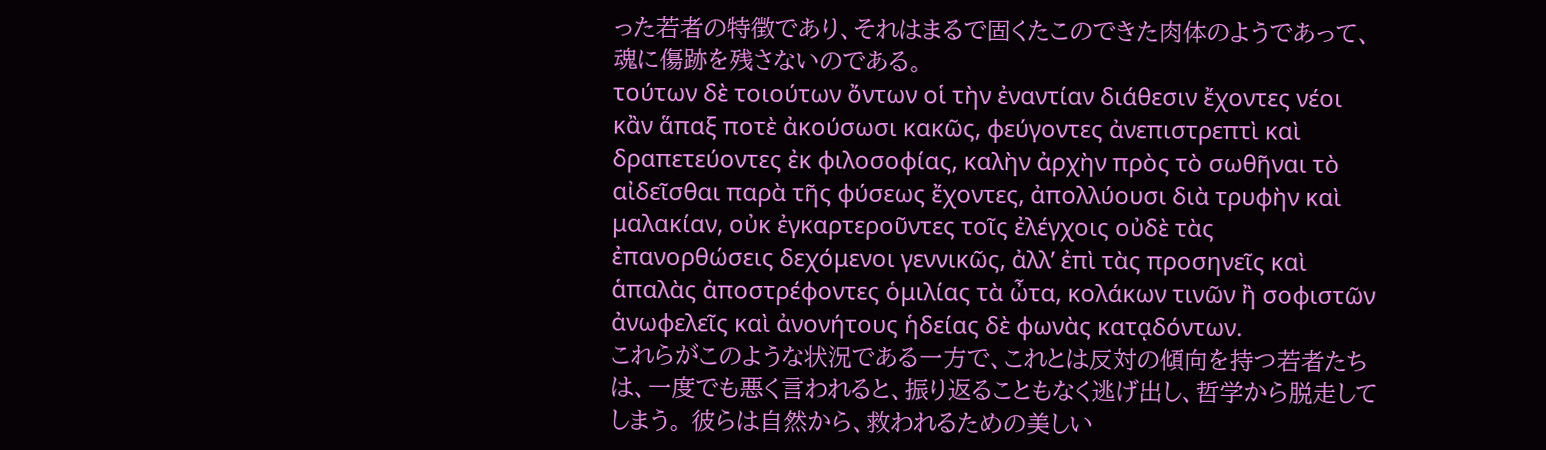った若者の特徴であり、それはまるで固くたこのできた肉体のようであって、魂に傷跡を残さないのである。
τούτων δὲ τοιούτων ὄντων οἱ τὴν ἐναντίαν διάθεσιν ἔχοντες νέοι κἂν ἅπαξ ποτὲ ἀκούσωσι κακῶς, φεύγοντες ἀνεπιστρεπτὶ καὶ δραπετεύοντες ἐκ φιλοσοφίας, καλὴν ἀρχὴν πρὸς τὸ σωθῆναι τὸ αἰδεῖσθαι παρὰ τῆς φύσεως ἔχοντες, ἀπολλύουσι διὰ τρυφὴν καὶ μαλακίαν, οὐκ ἐγκαρτεροῦντες τοῖς ἐλέγχοις οὐδὲ τὰς ἐπανορθώσεις δεχόμενοι γεννικῶς, ἀλλʼ ἐπὶ τὰς προσηνεῖς καὶ ἁπαλὰς ἀποστρέφοντες ὁμιλίας τὰ ὦτα, κολάκων τινῶν ἢ σοφιστῶν ἀνωφελεῖς καὶ ἀνονήτους ἡδείας δὲ φωνὰς κατᾳδόντων.
これらがこのような状況である一方で、これとは反対の傾向を持つ若者たちは、一度でも悪く言われると、振り返ることもなく逃げ出し、哲学から脱走してしまう。 彼らは自然から、救われるための美しい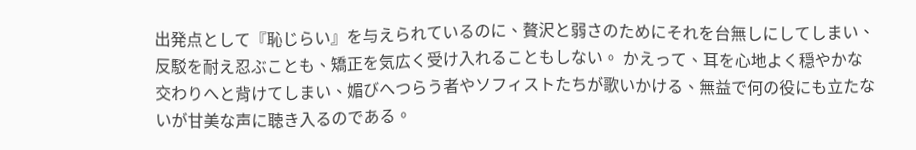出発点として『恥じらい』を与えられているのに、贅沢と弱さのためにそれを台無しにしてしまい、反駁を耐え忍ぶことも、矯正を気広く受け入れることもしない。 かえって、耳を心地よく穏やかな交わりへと背けてしまい、媚びへつらう者やソフィストたちが歌いかける、無益で何の役にも立たないが甘美な声に聴き入るのである。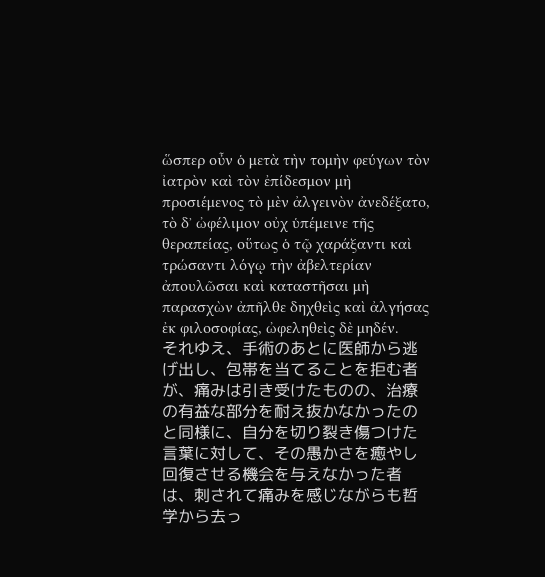ὥσπερ οὖν ὁ μετὰ τὴν τομὴν φεύγων τὸν ἰατρὸν καὶ τὸν ἐπίδεσμον μὴ προσιέμενος τὸ μὲν ἀλγεινὸν ἀνεδέξατο, τὸ δʼ ὠφέλιμον οὐχ ὑπέμεινε τῆς θεραπείας, οὕτως ὁ τῷ χαράξαντι καὶ τρώσαντι λόγῳ τὴν ἀβελτερίαν ἀπουλῶσαι καὶ καταστῆσαι μὴ παρασχὼν ἀπῆλθε δηχθεὶς καὶ ἀλγήσας ἐκ φιλοσοφίας, ὠφεληθεὶς δὲ μηδέν.
それゆえ、手術のあとに医師から逃げ出し、包帯を当てることを拒む者が、痛みは引き受けたものの、治療の有益な部分を耐え抜かなかったのと同様に、自分を切り裂き傷つけた言葉に対して、その愚かさを癒やし回復させる機会を与えなかった者は、刺されて痛みを感じながらも哲学から去っ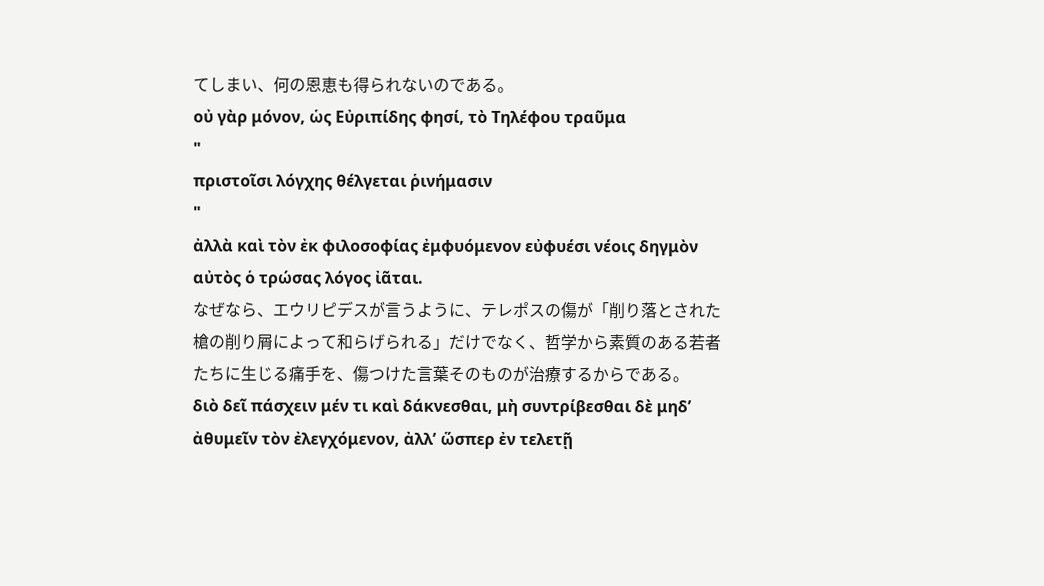てしまい、何の恩恵も得られないのである。
οὐ γὰρ μόνον, ὡς Εὐριπίδης φησί, τὸ Τηλέφου τραῦμα
"
πριστοῖσι λόγχης θέλγεται ῥινήμασιν
"
ἀλλὰ καὶ τὸν ἐκ φιλοσοφίας ἐμφυόμενον εὐφυέσι νέοις δηγμὸν αὐτὸς ὁ τρώσας λόγος ἰᾶται.
なぜなら、エウリピデスが言うように、テレポスの傷が「削り落とされた槍の削り屑によって和らげられる」だけでなく、哲学から素質のある若者たちに生じる痛手を、傷つけた言葉そのものが治療するからである。
διὸ δεῖ πάσχειν μέν τι καὶ δάκνεσθαι, μὴ συντρίβεσθαι δὲ μηδʼ ἀθυμεῖν τὸν ἐλεγχόμενον, ἀλλʼ ὥσπερ ἐν τελετῇ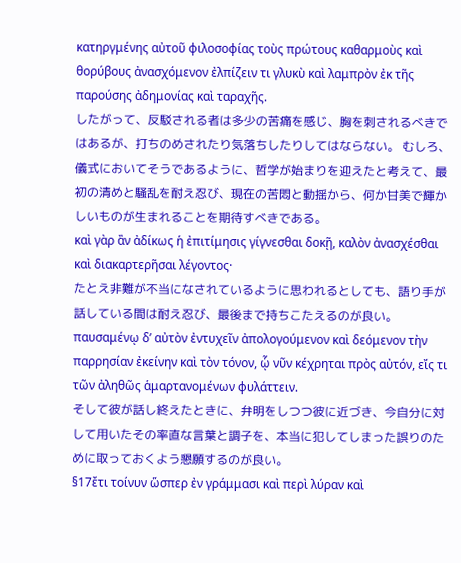κατηργμένης αὐτοῦ φιλοσοφίας τοὺς πρώτους καθαρμοὺς καὶ θορύβους ἀνασχόμενον ἐλπίζειν τι γλυκὺ καὶ λαμπρὸν ἐκ τῆς παρούσης ἀδημονίας καὶ ταραχῆς.
したがって、反駁される者は多少の苦痛を感じ、胸を刺されるべきではあるが、打ちのめされたり気落ちしたりしてはならない。 むしろ、儀式においてそうであるように、哲学が始まりを迎えたと考えて、最初の清めと騒乱を耐え忍び、現在の苦悶と動揺から、何か甘美で輝かしいものが生まれることを期待すべきである。
καὶ γὰρ ἂν ἀδίκως ἡ ἐπιτίμησις γίγνεσθαι δοκῇ, καλὸν ἀνασχέσθαι καὶ διακαρτερῆσαι λέγοντος·
たとえ非難が不当になされているように思われるとしても、語り手が話している間は耐え忍び、最後まで持ちこたえるのが良い。
παυσαμένῳ δʼ αὐτὸν ἐντυχεῖν ἀπολογούμενον καὶ δεόμενον τὴν παρρησίαν ἐκείνην καὶ τὸν τόνον, ᾧ νῦν κέχρηται πρὸς αὐτόν, εἴς τι τῶν ἀληθῶς ἁμαρτανομένων φυλάττειν.
そして彼が話し終えたときに、弁明をしつつ彼に近づき、今自分に対して用いたその率直な言葉と調子を、本当に犯してしまった誤りのために取っておくよう懇願するのが良い。
§17ἔτι τοίνυν ὥσπερ ἐν γράμμασι καὶ περὶ λύραν καὶ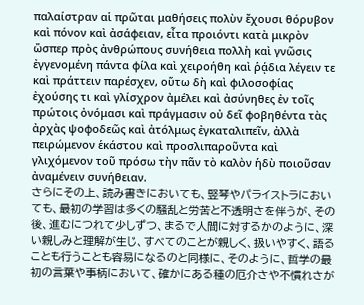παλαίστραν αἱ πρῶται μαθήσεις πολὺν ἔχουσι θόρυβον καὶ πόνον καὶ ἀσάφειαν, εἶτα προιόντι κατὰ μικρὸν ὥσπερ πρὸς ἀνθρώπους συνήθεια πολλὴ καὶ γνῶσις ἐγγενομένη πάντα φίλα καὶ χειροήθη καὶ ῥᾴδια λέγειν τε καὶ πράττειν παρέσχεν, οὕτω δὴ καὶ φιλοσοφίας ἐχούσης τι καὶ γλίσχρον ἀμέλει καὶ ἀσύνηθες ἐν τοῖς πρώτοις ὀνόμασι καὶ πράγμασιν οὐ δεῖ φοβηθέντα τὰς ἀρχὰς ψοφοδεῶς καὶ ἀτόλμως ἐγκαταλιπεῖν, ἀλλὰ πειρώμενον ἑκάστου καὶ προσλιπαροῦντα καὶ γλιχόμενον τοῦ πρόσω τὴν πᾶν τὸ καλὸν ἡδὺ ποιοῦσαν ἀναμένειν συνήθειαν.
さらにその上、読み書きにおいても、竪琴やパライストラにおいても、最初の学習は多くの騒乱と労苦と不透明さを伴うが、その後、進むにつれて少しずつ、まるで人間に対するかのように、深い親しみと理解が生じ、すべてのことが親しく、扱いやすく、語ることも行うことも容易になるのと同様に、そのように、哲学の最初の言葉や事柄において、確かにある種の厄介さや不慣れさが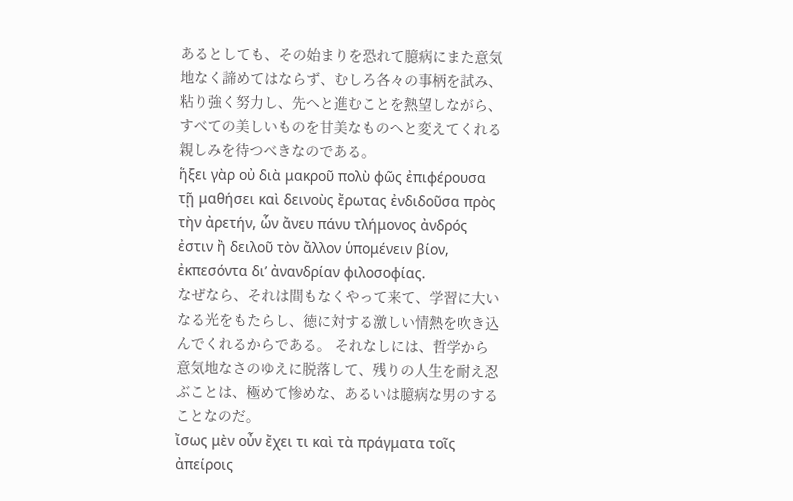あるとしても、その始まりを恐れて臆病にまた意気地なく諦めてはならず、むしろ各々の事柄を試み、粘り強く努力し、先へと進むことを熱望しながら、すべての美しいものを甘美なものへと変えてくれる親しみを待つべきなのである。
ἥξει γὰρ οὐ διὰ μακροῦ πολὺ φῶς ἐπιφέρουσα τῇ μαθήσει καὶ δεινοὺς ἔρωτας ἐνδιδοῦσα πρὸς τὴν ἀρετήν, ὧν ἄνευ πάνυ τλήμονος ἀνδρός ἐστιν ἢ δειλοῦ τὸν ἄλλον ὑπομένειν βίον, ἐκπεσόντα διʼ ἀνανδρίαν φιλοσοφίας.
なぜなら、それは間もなくやって来て、学習に大いなる光をもたらし、徳に対する激しい情熱を吹き込んでくれるからである。 それなしには、哲学から意気地なさのゆえに脱落して、残りの人生を耐え忍ぶことは、極めて惨めな、あるいは臆病な男のすることなのだ。
ἴσως μὲν οὖν ἔχει τι καὶ τὰ πράγματα τοῖς ἀπείροις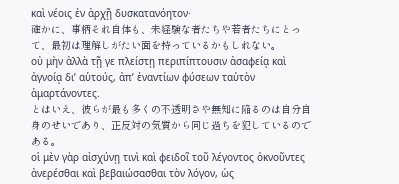καὶ νέοις ἐν ἀρχῇ δυσκατανόητον·
確かに、事柄それ自体も、未経験な者たちや若者たちにとって、最初は理解しがたい面を持っているかもしれない。
οὐ μὴν ἀλλὰ τῇ γε πλείστῃ περιπίπτουσιν ἀσαφείᾳ καὶ ἀγνοίᾳ διʼ αὑτούς, ἀπʼ ἐναντίων φύσεων ταὐτὸν ἁμαρτάνοντες.
とはいえ、彼らが最も多くの不透明さや無知に陥るのは自分自身のせいであり、正反対の気質から同じ過ちを犯しているのである。
οἱ μὲν γὰρ αἰσχύνῃ τινὶ καὶ φειδοῖ τοῦ λέγοντος ὀκνοῦντες ἀνερέσθαι καὶ βεβαιώσασθαι τὸν λόγον, ὡς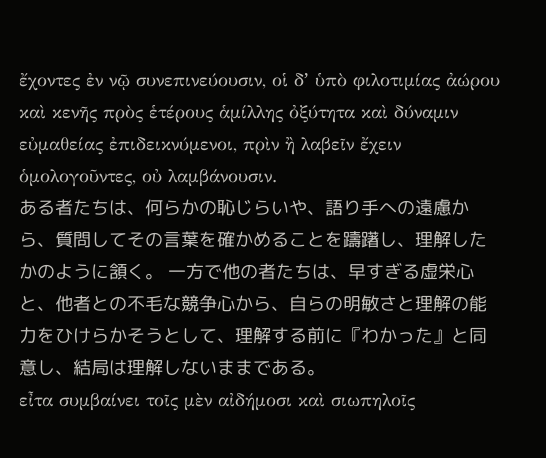ἔχοντες ἐν νῷ συνεπινεύουσιν, οἱ δʼ ὑπὸ φιλοτιμίας ἀώρου καὶ κενῆς πρὸς ἑτέρους ἁμίλλης ὀξύτητα καὶ δύναμιν εὐμαθείας ἐπιδεικνύμενοι, πρὶν ἢ λαβεῖν ἔχειν ὁμολογοῦντες, οὐ λαμβάνουσιν.
ある者たちは、何らかの恥じらいや、語り手への遠慮から、質問してその言葉を確かめることを躊躇し、理解したかのように頷く。 一方で他の者たちは、早すぎる虚栄心と、他者との不毛な競争心から、自らの明敏さと理解の能力をひけらかそうとして、理解する前に『わかった』と同意し、結局は理解しないままである。
εἶτα συμβαίνει τοῖς μὲν αἰδήμοσι καὶ σιωπηλοῖς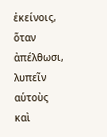ἐκείνοις, ὅταν ἀπέλθωσι, λυπεῖν αὑτοὺς καὶ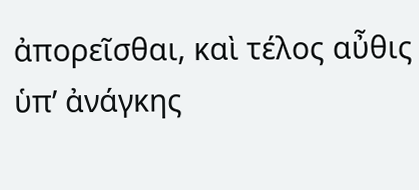ἀπορεῖσθαι, καὶ τέλος αὖθις ὑπʼ ἀνάγκης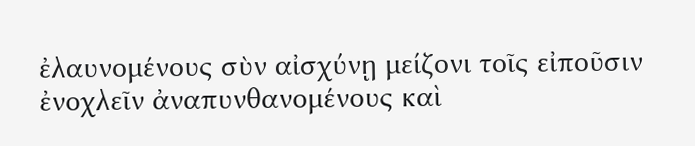ἐλαυνομένους σὺν αἰσχύνῃ μείζονι τοῖς εἰποῦσιν ἐνοχλεῖν ἀναπυνθανομένους καὶ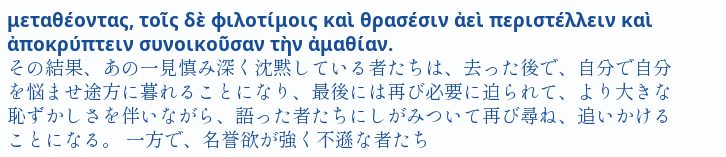μεταθέοντας, τοῖς δὲ φιλοτίμοις καὶ θρασέσιν ἀεὶ περιστέλλειν καὶ ἀποκρύπτειν συνοικοῦσαν τὴν ἀμαθίαν.
その結果、あの一見慎み深く沈黙している者たちは、去った後で、自分で自分を悩ませ途方に暮れることになり、最後には再び必要に迫られて、より大きな恥ずかしさを伴いながら、語った者たちにしがみついて再び尋ね、追いかけることになる。 一方で、名誉欲が強く不遜な者たち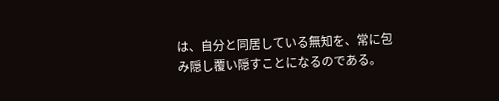は、自分と同居している無知を、常に包み隠し覆い隠すことになるのである。